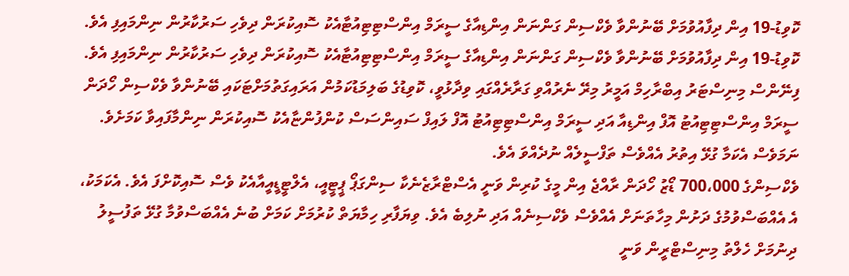ކޮވިޑު-19 އިން ދިފާއުވުމަށް ބޭނުންވާ ވެކްސިން ގަންނަން އިންޑިއާގެ ސީރަމް އިންސްޓިޓިއުޓާއެކު ސޮއިކުރަން ދިވެހި ސަރުކާރުން ނިންމައިފި އެވެ.
ކޮވިޑު-19 އިން ދިފާއުވުމަށް ބޭނުންވާ ވެކްސިން ގަންނަން އިންޑިއާގެ ސީރަމް އިންސްޓިޓިއުޓާއެކު ސޮއިކުރަން ދިވެހި ސަރުކާރުން ނިންމައިފި އެވެ.
ފިނޭންސް މިނިސްޓަރު އިބްރާހިމް އަމީރު މިރޭ ނެރުއްވި ގަރާރެއްގައި ވިދާޅުވީ، ކޮވިޑުގެ ބަލިމަޑުކަމުން އަރައިގަތުމަށްޓަކައި ބޭނުންވާ ވެކްސިން ހޯދަން ސީރަމް އިންސްޓިޓިއުޓު އޮފް އިންޑިއާ އަދި ސީރަމް އިންސްޓިޓިއުޓު އޮފް ލައިފް ސައިންސަސް ކުންފުންޏާއެކު ސޮއިކުރަން ނިންމާފައިވާ ކަމަށެވެ. ނަމަވެސް އެކަމާ ގުޅޭ އިތުރު އެއްވެސް ތަފްސީލެއް ނުދެއްވަ އެވެ.
ވެކްސިންގެ 700،000 ޑޯޒު ހޯދަން ރާއްޖެ އިން މީގެ ކުރިން ވަނީ އެސްޓްރާޒެނެކާ ސިންގަޕޯ ޕީޓީއީ، އެލްޓީޑީއީއާއެކު ވެސް ސޮއިކޮށްފަ އެވެ. އެކަމަކު، އެ އެއްބަސްވުމުގެ ދަށުން މިހާތަނަށް އެއްވެސް ވެކްސިނެއް އަދި ނުލިބެ އެވެ. ވިޔަފާރި ހިމާޔަތް ކުރުމަށް ކަމަށް ބުނެ އެއްބަސްވުމާ ގުޅޭ ތަފުސީލު ދިނުމަށް ހެލްތު މިނިސްޓްރީން ވަނީ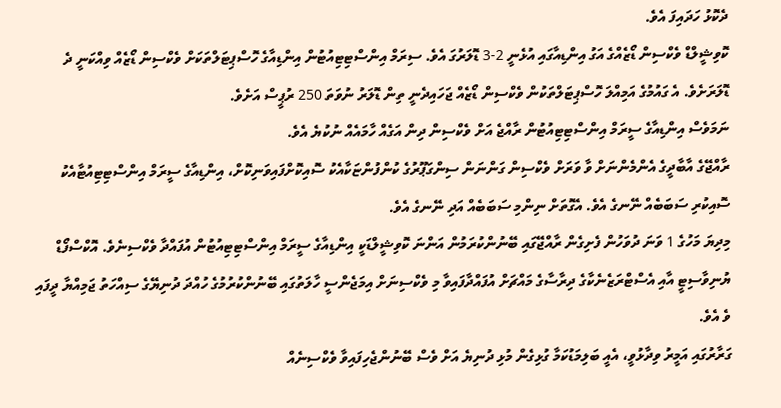ދެކޮޅު ހަދައިފަ އެވެ.
ކޮވިޝީލްޑް ވެކްސިން ޑޯޒެއްގެ އަގު އިންޑިއާގައި އުޅެނީ 2-3 ޑޮލަރުގަ އެވެ. ސިރަމް އިންސްޓިޓިއުޓުން އިންޑިއާގެ ހޮސްޕިޓަލްތަކަށް ވެކްސިން ޑޯޒެއް ވިއްކަނީ ދެ ޑޮލަރަށެވެ. އެ ގައުމުގެ އަމިއްލަ ހޮސްޕިޓަލްތަކުން ވެކްސިން ޑޯޒެއް ޖަހައިދެނީ ތިން ޑޮލަރު ނުވަތަ 250 ރުޕީސް އަށެވެ.
ނަމަވެސް އިންޑިއާގެ ސީރަމް އިންސްޓިޓިއުޓުން ރާއްޖެ އަށް ވެކްސިން ދިން އަގެއް ހާމައެއް ނުކުޔެ އެވެ.
ރާއްޖޭގެ އާބާދީގެ އެންމެންނަށް ވާ ވަރަށް ވެކްސިން ގަންނަން ސިންގަޕޫރުގެ ކުންފުންޏަކާއެކު ސޮއިކޮށްފައިވަނިކޮށް، އިންޑިއާގެ ސީރަމް އިންސްޓިޓިއުޓާއެކު ސޮއިކުރި ސަބަބެއް ނޭނގެ އެވެ. އެގޮތަށް ނިންމި ސަބަބެއް އަދި ނޭނގެ އެވެ.
މިދިޔަ މަހުގެ 1 ވަނަ ދުވަހުން ފެށިގެން ރާއްޖޭގައި ބޭނުންކުރަމުން އަންނަ ކޮވިޝީލްޑަކީ އިންޑިއާގެ ސީރަމް އިންސްޓިޓިއުޓުން އުފައްދާ ވެކްސިނެވެ. އޮކްސްފޯޑް ޔުނިވާސިޓީ އާއި އެސްޓްރަޒެނެކާގެ ދިރާސާގެ މައްޗަށް އުފައްދާފައިވާ މި ވެކްސިނަށް އިމަޖެންސީ ހާލަތުގައި ބޭނުންކުރުމުގެ ހުއްދަ ދުނިޔޭގެ ސިއްހަތު ޖަމިއްޔާ ދީފައި ވެ އެވެ.
ގަރާރުގައި އަމީރު ވިދާޅުވީ، އެއީ ބަލިމަޑުކަމާ ގުޅިގެން މުޅި ދުނިޔެ އަށް ވެސް ބޭނުންޖެހިފައިވާ ވެކްސިނެއް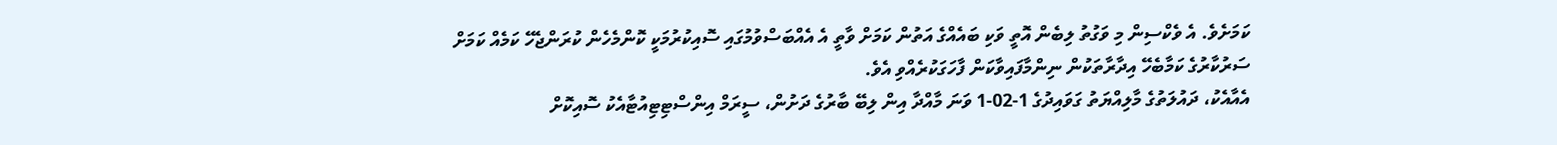ކަމަށެވެ. އެ ވެކްސިން މި ވަގުތު ލިބެން އޮތީ ވަކި ބައެއްގެ އަތުން ކަމަށް ވާތީ އެ އެއްބަސްވުމުގައި ސޮއިކުރުމަކީ ކޮންމެހެން ކުރަންޖެހޭ ކަމެއް ކަމަށް ސަރުކާރުގެ ކަމާބެހޭ އިދާރާތަކުން ނިންމާފައިވާކަން ފާހަގަކުރެއްވި އެވެ.
އެއާއެކު، ދައުލަތުގެ މާލިއްޔަތު ގަވައިދުގެ 1-02-1 ވަނަ މާއްދާ އިން ލިބޭ ބާރުގެ ދަށުން، ސީރަމް އިންސްޓިޓިއުޓާއެކު ސޮއިކޮށް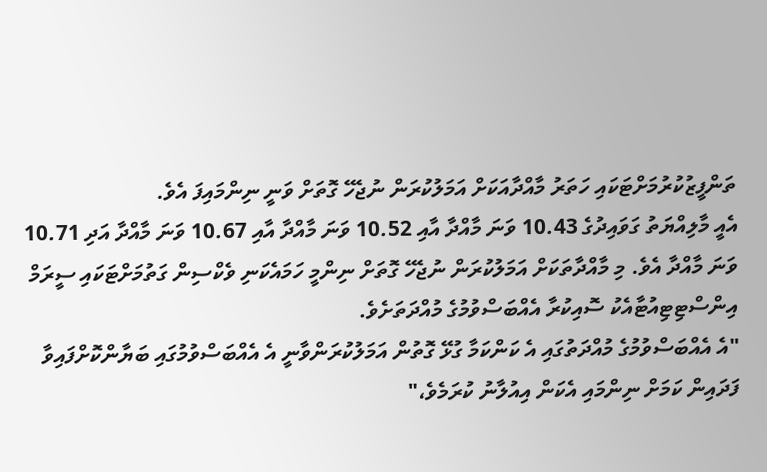ތަންފީޒުކުރުމަށްޓަކައި ހަތަރު މާއްދާއަކަށް އަމަލުކުރަން ނުޖެހޭ ގޮތަށް ވަނީ ނިންމައިފަ އެވެ.
އެއީ މާލިއްޔަތު ގަވައިދުގެ 10.43 ވަނަ މާއްދާ އާއި 10.52 ވަނަ މާއްދާ އާއި 10.67 ވަނަ މާއްދާ އަދި 10.71 ވަނަ މާއްދާ އެވެ. މި މާއްދާތަކަށް އަމަލުކުރަން ނުޖެހޭ ގޮތަށް ނިންމީ ހަމައެކަނި ވެކްސިން ގަތުމަށްޓަކައި ސީރަމް އިންސްޓިޓިއުޓާއެކު ސޮއިކުރާ އެއްބަސްވުމުގެ މުއްދަތަށެވެ.
"އެ އެއްބަސްވުމުގެ މުއްދަތުގައި އެ ކަންކަމާ ގުޅޭ ގޮތުން އަމަލުކުރަންވާނީ އެ އެއްބަސްވުމުގައި ބަޔާންކޮށްފައިވާ ފަދައިން ކަމަށް ނިންމައި އެކަން އިއުލާނު ކުރަމެވެ،"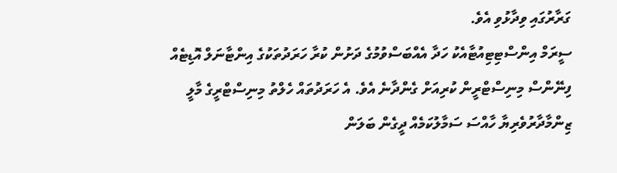ގަރާރުގައި ވިދާޅުވި އެވެ.
ސީރަމް އިންސްޓިޓިއުޓާއެކު ހަދާ އެއްބަސްވުމުގެ ދަށުން ކުރާ ހަރަދުތަކުގެ އިންޓާނަލް އޮޑިޓެއް ފިނޭންސް މިނިސްޓްރީން ކުރިއަށް ގެންދާނެ އެވެ. އެ ހަރަދުތައް ހެލްތު މިނިސްޓްރީގެ މާލީ ޒިންމާދާރުވެރިޔާ ހާއްސަ ސަމާލުކަމެއް ދީގެން ބަލަން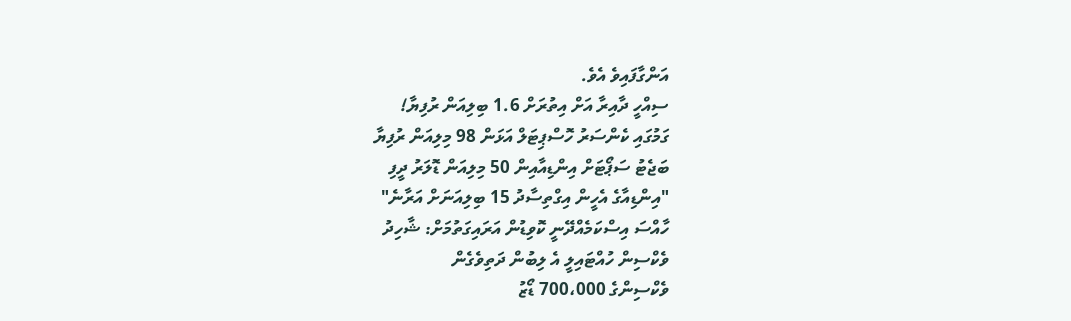އަންގާފައިވެ އެވެ.
ސިއްހީ ދާއިރާ އަށް އިތުރަށް 1.6 ބިލިއަން ރުފިޔާ!
ގަމުގައި ކެންސަރު ހޮސްޕިޓަލް އަޅަން 98 މިލިއަން ރުފިޔާ
ބަޖެޓު ސަޕޯޓަށް އިންޑިއާއިން 50 މިލިއަން ޑޮލަރު ދީފި
"އިންޑިއާގެ އެހީން އިގްތިސާދު 15 ބިލިއަނަށް އަރާނެ"
ހާއްސަ އިސްކަމެއްދޭނީ ކޮވިޑުން އަރައިގަތުމަށް: ޝާހިދު
ވެކްސިން ހުއްޓައިލީ އެ ލިބުން ދަތިވެގެން
ވެކްސިންގެ 700،000 ޑޯޒު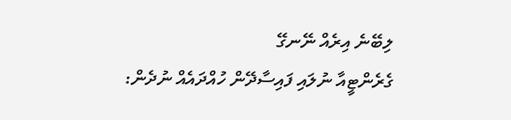ލިބޭނެ އިރެއް ނޭނގޭ
ގެރެންޓީއާ ނުލައި ފައިސާދޭން ހުއްދައެއް ނުދެން: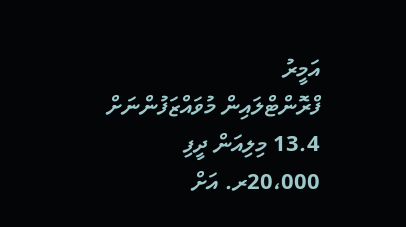އަމީރު
ފްރޮންޓްލައިން މުވައްޒަފުންނަށް 13.4 މިލިއަން ދީފި
20،000ރ. އަށް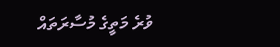ވުރެ މަތީގެ މުސާރަތައް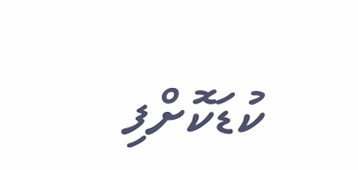ކުޑަކޮށްފި